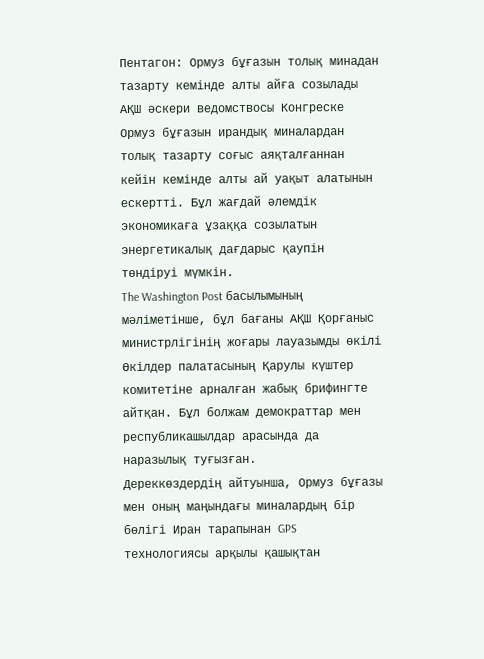Пентагон: Ормуз бұғазын толық минадан тазарту кемінде алты айға созылады
АҚШ әскери ведомствосы Конгреске Ормуз бұғазын ирандық миналардан толық тазарту соғыс аяқталғаннан кейін кемінде алты ай уақыт алатынын ескертті. Бұл жағдай әлемдік экономикаға ұзаққа созылатын энергетикалық дағдарыс қаупін төндіруі мүмкін.
The Washington Post басылымының мәліметінше, бұл бағаны АҚШ Қорғаныс министрлігінің жоғары лауазымды өкілі Өкілдер палатасының Қарулы күштер комитетіне арналған жабық брифингте айтқан. Бұл болжам демократтар мен республикашылдар арасында да наразылық туғызған.
Дереккөздердің айтуынша, Ормуз бұғазы мен оның маңындағы миналардың бір бөлігі Иран тарапынан GPS технологиясы арқылы қашықтан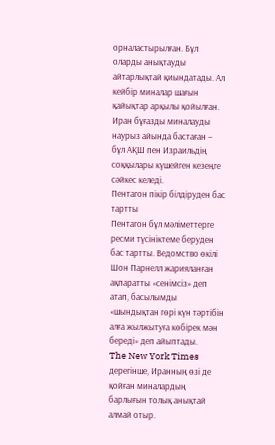орналастырылған. Бұл оларды анықтауды айтарлықтай қиындатады. Ал кейбір миналар шағын қайықтар арқылы қойылған. Иран бұғазды миналауды наурыз айында бастаған – бұл АҚШ пен Израильдің соққылары күшейген кезеңге сәйкес келеді.
Пентагон пікір білдіруден бас тартты
Пентагон бұл мәліметтерге ресми түсініктеме беруден бас тартты. Ведомство өкілі Шон Парнелл жарияланған ақпаратты «сенімсіз» деп атап, басылымды «шындықтан гөрі күн тәртібін алға жылжытуға көбірек мән береді» деп айыптады.
The New York Times дерегінше, Иранның өзі де қойған миналардың барлығын толық анықтай алмай отыр.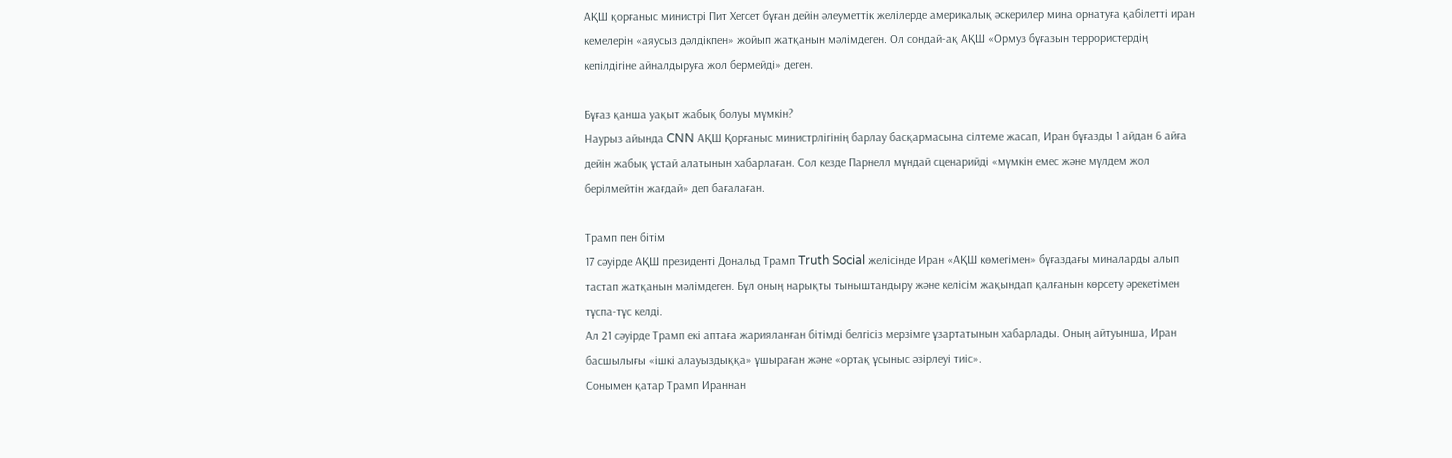АҚШ қорғаныс министрі Пит Хегсет бұған дейін әлеуметтік желілерде америкалық әскерилер мина орнатуға қабілетті иран кемелерін «аяусыз дәлдікпен» жойып жатқанын мәлімдеген. Ол сондай-ақ АҚШ «Ормуз бұғазын террористердің кепілдігіне айналдыруға жол бермейді» деген.

Бұғаз қанша уақыт жабық болуы мүмкін?
Наурыз айында CNN АҚШ Қорғаныс министрлігінің барлау басқармасына сілтеме жасап, Иран бұғазды 1 айдан 6 айға дейін жабық ұстай алатынын хабарлаған. Сол кезде Парнелл мұндай сценарийді «мүмкін емес және мүлдем жол берілмейтін жағдай» деп бағалаған.

Трамп пен бітім
17 сәуірде АҚШ президенті Дональд Трамп Truth Social желісінде Иран «АҚШ көмегімен» бұғаздағы миналарды алып тастап жатқанын мәлімдеген. Бұл оның нарықты тыныштандыру және келісім жақындап қалғанын көрсету әрекетімен тұспа-тұс келді.
Ал 21 сәуірде Трамп екі аптаға жарияланған бітімді белгісіз мерзімге ұзартатынын хабарлады. Оның айтуынша, Иран басшылығы «ішкі алауыздыққа» ұшыраған және «ортақ ұсыныс әзірлеуі тиіс».
Сонымен қатар Трамп Ираннан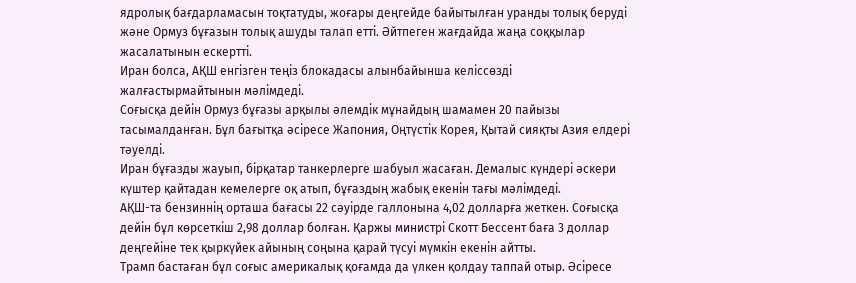ядролық бағдарламасын тоқтатуды, жоғары деңгейде байытылған уранды толық беруді және Ормуз бұғазын толық ашуды талап етті. Әйтпеген жағдайда жаңа соққылар жасалатынын ескертті.
Иран болса, АҚШ енгізген теңіз блокадасы алынбайынша келіссөзді жалғастырмайтынын мәлімдеді.
Соғысқа дейін Ормуз бұғазы арқылы әлемдік мұнайдың шамамен 20 пайызы тасымалданған. Бұл бағытқа әсіресе Жапония, Оңтүстік Корея, Қытай сияқты Азия елдері тәуелді.
Иран бұғазды жауып, бірқатар танкерлерге шабуыл жасаған. Демалыс күндері әскери күштер қайтадан кемелерге оқ атып, бұғаздың жабық екенін тағы мәлімдеді.
АҚШ-та бензиннің орташа бағасы 22 сәуірде галлонына 4,02 долларға жеткен. Соғысқа дейін бұл көрсеткіш 2,98 доллар болған. Қаржы министрі Скотт Бессент баға 3 доллар деңгейіне тек қыркүйек айының соңына қарай түсуі мүмкін екенін айтты.
Трамп бастаған бұл соғыс америкалық қоғамда да үлкен қолдау таппай отыр. Әсіресе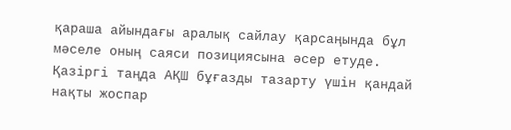қараша айындағы аралық сайлау қарсаңында бұл мәселе оның саяси позициясына әсер етуде.
Қазіргі таңда АҚШ бұғазды тазарту үшін қандай нақты жоспар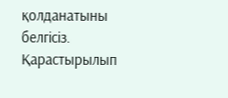қолданатыны белгісіз. Қарастырылып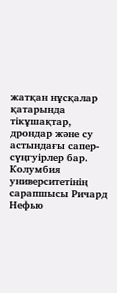жатқан нұсқалар қатарында тікұшақтар, дрондар және су астындағы сапер-сүңгуірлер бар.
Колумбия университетінің сарапшысы Ричард Нефью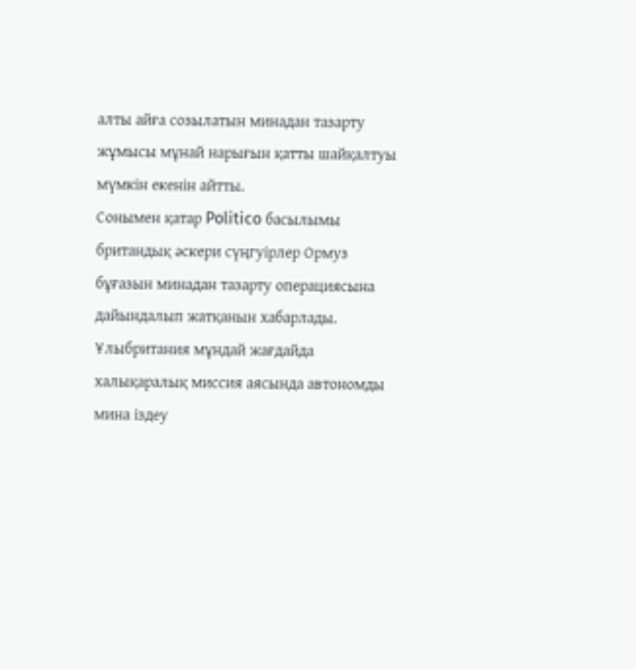алты айға созылатын минадан тазарту жұмысы мұнай нарығын қатты шайқалтуы мүмкін екенін айтты.
Сонымен қатар Politico басылымы британдық әскери сүңгуірлер Ормуз бұғазын минадан тазарту операциясына дайындалып жатқанын хабарлады. Ұлыбритания мұндай жағдайда халықаралық миссия аясында автономды мина іздеу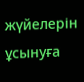жүйелерін ұсынуға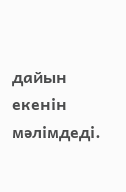дайын екенін мәлімдеді.